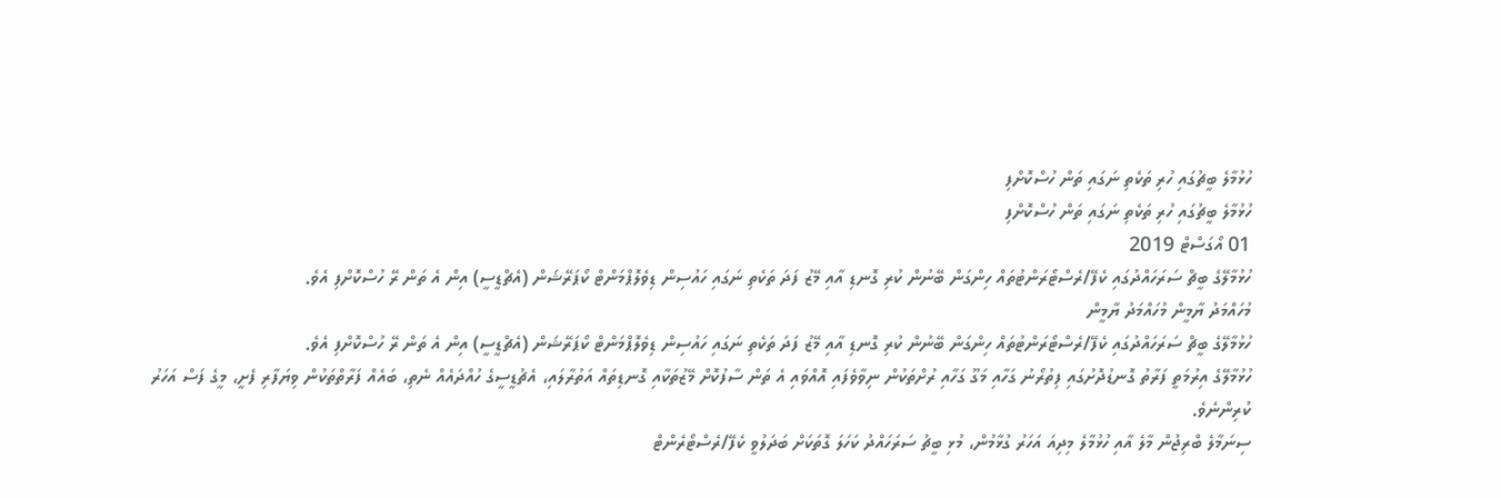ހުޅުމާލެ ބީޗުގައި ހުރި ތަކެތި ނަގައި ތަން ހުސްކޮށްފި
ހުޅުމާލެ ބީޗުގައި ހުރި ތަކެތި ނަގައި ތަން ހުސްކޮށްފި
01 އޯގަސްޓް 2019
ހުޅުމާލޭގެ ބީޗް ސަރަހައްދުގައި ކެފޭ/ރެސްޓޯރަންޓުތައް ހިންގަން ބޭނުން ކުރި ގޮނޑި އާއި މޭޒު ފަދަ ތަކެތި ނަގައި ހައުސިން ޑިވެލޮޕްމަންޓް ކޯޕަރޭޝަން (އެޗްޑީސީ) އިން އެ ތަން ރޭ ހުސްކޮށްފި އެވެ.
މުހައްމަދު ޔާމީން މުހައްމަދު ޔާމީން
ހުޅުމާލޭގެ ބީޗް ސަރަހައްދުގައި ކެފޭ/ރެސްޓޯރަންޓުތައް ހިންގަން ބޭނުން ކުރި ގޮނޑި އާއި މޭޒު ފަދަ ތަކެތި ނަގައި ހައުސިން ޑިވެލޮޕްމަންޓް ކޯޕަރޭޝަން (އެޗްޑީސީ) އިން އެ ތަން ރޭ ހުސްކޮށްފި އެވެ.
ހުޅުމާލޭގެ އިރުމަތީ ފަރާތު ގޮނޑުދޮށުގައި ފިތުރޯނު ގަހާއި މަގޫ ގަހާއި ރުށްތަކުން ނިވާވެފައި އޮއްވައި އެ ތަން ސާފުކޮށް މޭޒުތަކާއި ގޮނޑިތައް އަތުރާލައި، އެޗުޑީސީގެ ހުއްދައެއް ނެތި، ބައެއް ފަރާތްތަކުން ވިޔަފާރި ފެށީ، މީގެ ފަސް އަހަރު ކުރިންނެވެ.
ސިނަމާލެ ބްރިޖުން މާލެ އާއި ހުޅުމާލެ މިދިއަ އަހަރު ގުޅާމުން، މުޅި ބީޗު ސަރަހައްދު ކަހަލަ ގޮތަކަށް ބަދަލުވީ ކެފޭ/ރެސްޓޯރެންޓް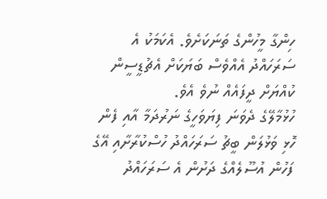ހިންގާ މީހުންގެ ތަނަކަށެވެ. އެކަމަކު އެ ސަރަހައްދު އެއްވެސް ބަޔަކަށް އެޗުޑީސީން ކުއްޔަށް ދީފައެއް ނުވެ އެވެ.
ހުޅުމާލޭގެ ދެވަނަ ފިޔަވަހީގެ ނަރުދަމާ އާއި ފެން ހޮޅި ވަޅުލަން ބީޗު ސަރަހައްދު ހުސްކުރާށާއި އޭގެ ފަހުން އުސޫލެއްގެ ދަށުން އެ ސަރަހައްދު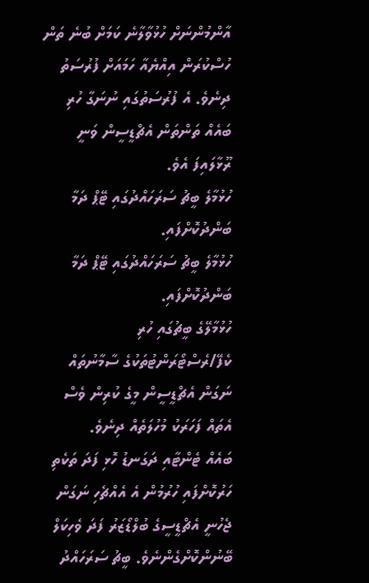އާންމުންނަށް ހުޅުވާލާނެ ކަމަށް ބުނެ ތަން ހުސްކުރަން އިއްޔެއާ ހަމައަށް ފުރުސަތު ދިނެވެ. އެ ފުރުސަތުގައި ނުނަގާ ހުރި ބައެއް ތަންތަން އެޗްޑީސީން ވަނީ ރޫޅާލައިފަ އެވެ.
ހުޅުމާލެ ބީޗު ސަރަހައްދުގައި ޓޭޕް ދަމާ ބަންދުކޮށްފައި.
ހުޅުމާލެ ބީޗު ސަރަހައްދުގައި ޓޭޕް ދަމާ ބަންދުކޮށްފައި.
ހުޅުމާލޭގެ ބީޗުގައި ހުރި ކެފޭ/ރެސްޓޯރަންޓުތަކުގެ ސާމާނުތައް ނަގަން އެޗްޑީސީން މީގެ ކުރިން ވެސް އެތައް ފަހަރަކު މުހުލަތެއް ދިނެވެ.
ބައެއް ޓެންޓާއި ދަގަނޑު ހޮޅި ފަދަ ތަކެތި ހަރުކޮށްފައި ހުރުމުން އެ އެއްޗެހި ނަގަން ޖެހުނީ އެޗްޑީސީގެ ބުލްޑޯޒަރު ފަދަ ވެހިކަލް ބޭނުންކޮށްގެންނެވެ. ބީޗު ސަރަހައްދު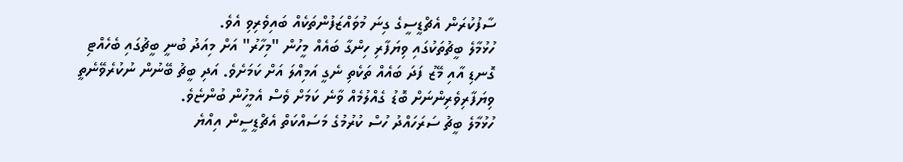ސާފުކުރަން އެޗްޑީސީގެ ގިނަ މުވައްޒަފުންތަކެއް ބައިވެރިވި އެވެ.
ހުޅުމާލެ ބީޗުތަކުގައި ވިޔަފާރި ހިންގާ ބައެއް މީހުން "މިހާރު" އަށް މިއަދު ބުނީ ބީޗުގައި ބެހެއްޓި ގޮނޑި އާއި މޭޒު ފަދަ ބައެއް ތަކެތި ނެގީ އަމިއްލަ އަށް ކަމަށެވެ. އަދި ބީޗު ބޭނުން ނުކުރެވޭނެތީ ވިޔަފާރިވެރިންނަށް ބޮޑު ގެއްލުމެއް ވާނެ ކަމަށް ވެސް އެމީހުން ބުންޏެވެ.
ހުޅުމާލެ ބީޗު ސަރަހައްދު ހުސް ކުރުމުގެ މަސައްކަތް އެޗްޑީސީން އިއްޔެ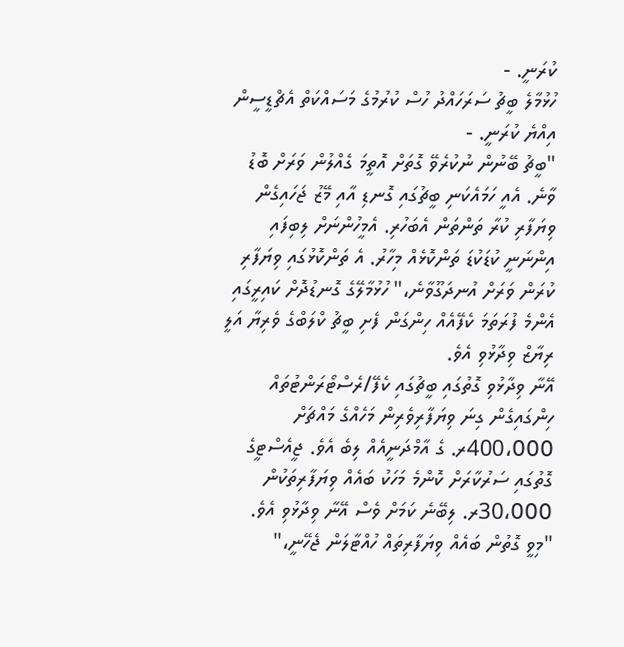ކުރަނީ. -
ހުޅުމާލެ ބީޗު ސަރަހައްދު ހުސް ކުރުމުގެ މަސައްކަތް އެޗްޑީސީން އިއްޔެ ކުރަނީ. -
"ބީޗު ބޭނުން ނުކުރެވޭ ގޮތަށް އޮތީމަ ގެއްލުން ވަރަށް ބޮޑު ވާނެ. އެއީ ހަމައެކަނި ބީޗުގައި ގޮނޑި އާއި މޭޒު ޖަހައިގެން ވިޔަފާރި ކުރާ ތަންތަން އެބަހުރި. އެމީހުންނަށް ލިބިފައި އިންނަނީ ކުޑަކުޑަ ތަންކޮޅެއް މިހާރު. އެ ތަންކޮޅުގައި ވިޔަފާރި ކުރަން ވަރަށް އުނދަގޫވާނެ،" ހުޅުމާލޭގެ ގޮނޑުދޮށް ކައިރީގައި އެންމެ ފުރަތަމަ ކެފޭއެއް ހިންގަން ފެށި ބީޗު ކްލަބްގެ ވެރިޔާ އަލީ ރިޔާޒް ވިދާޅުވި އެވެ.
އޭނާ ވިދާޅުވި ގޮތުގައި ބީޗުގައި ކެފޭ/ރެސްޓޯރަންޓުތައް ހިންގައިގެން ގިނަ ވިޔަފާރިވެރިން މަހެއްގެ މައްޗަށް 400،000ރ. ގެ އާމްދަނީއެއް ލިބެ އެވެ. ޖީއެސްޓީގެ ގޮތުގައި ސަރުކާރަށް ކޮންމެ މަހަކު ބައެއް ވިޔަފާރިތަކުން 30،000ރ. ލިބޭނެ ކަމަށް ވެސް އޭނާ ވިދާޅުވި އެވެ.
"މިވީ ގޮތުން ބައެއް ވިޔަފާރިތައް ހުއްޓާލަން ޖެހޭނީ،"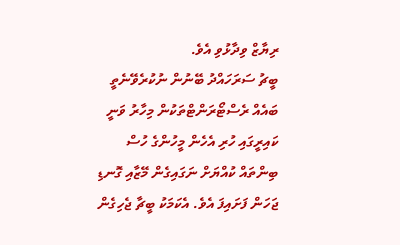ރިޔާޒް ވިދާޅުވި އެވެ.
ބީޗު ސަރަހައްދު ބޭނުން ނުކުރެވޭނެތީ ބައެއް ރެސްޓޯރަންޓްތަކުން މިހާރު ވަނީ ކައިރީގައި ހުރި އެހެން މީހުންގެ ހުސް ބިންތައް ކުއްޔަށް ނަގައިގެން މޭޒާއި ގޮނޑި ޖަހަން ފަށައިފަ އެވެ. އެކަމަކު ބީޗާ ޖެހިގެން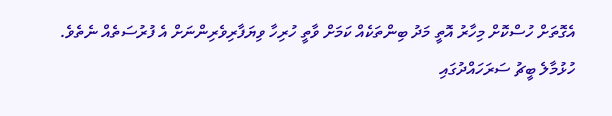އެގޮތަށް ހުސްކޮށް މިހާރު އޮތީ މަދު ބިންތަކެއް ކަމަށް ވާތީ ހުރިހާ ވިޔަފާރިވެރިންނަށް އެ ފުރުސަތެއް ނެތެވެ.
ހުޅުމާލެ ބީޗު ސަރަހައްދުގައި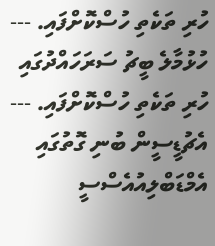ހުރި ތަކެތި ހުސްކޮށްފައި. ---
ހުޅުމާލެ ބީޗު ސަރަހައްދުގައި ހުރި ތަކެތި ހުސްކޮށްފައި. ---
އެޗުޑީސީން ބުނި ގޮތުގައި އެމްޑަބްލިއުއެސްސީ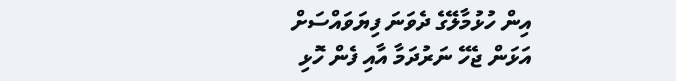އިން ހުޅުމާލޭގެ ދެވަނަ ފިޔަވައްސަށް އަޅަން ޖެހޭ ނަރުދަމާ އާއި ފެން ހޮޅި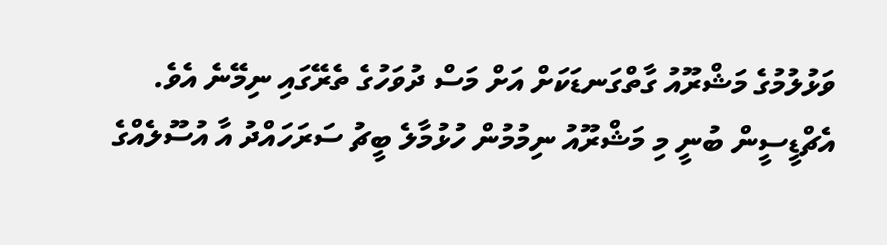ވަޅުލުމުގެ މަޝްރޫއު ގާތްގަނޑަކަށް އަށް މަސް ދުވަހުގެ ތެރޭގައި ނިމޭނެ އެވެ.
އެޗްޑީސީން ބުނީ މި މަޝްރޫއު ނިމުމުން ހުޅުމާލެ ބީޗު ސަރަހައްދު އާ އުސޫލެއްގެ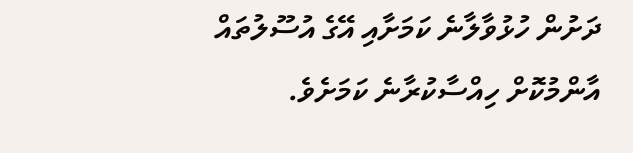ދަށުން ހުޅުވާލާނެ ކަމަށާއި އޭގެ އުސޫލުތައް އާންމުކޮށް ހިއްސާކުރާނެ ކަމަށެވެ.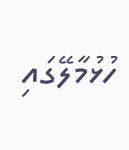ހުޅުމާލޭގައި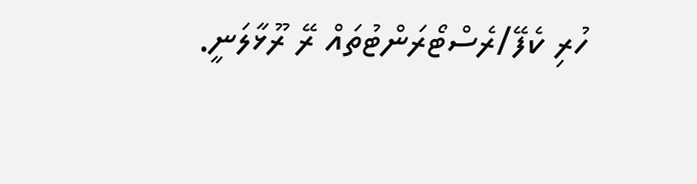ހުރި ކެފޭ/ރެސްޓޯރަންޓުތައް ރޭ ރޫޅާލަނީ.